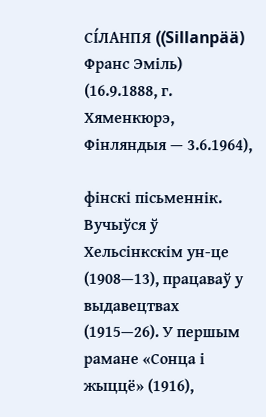СІ́ЛАНПЯ ((Sillanpää) Франс Эміль) (16.9.1888, г. Хяменкюрэ, Фінляндыя — 3.6.1964),

фінскі пісьменнік. Вучыўся ў Хельсінкскім ун-це (1908—13), працаваў у выдавецтвах (1915—26). У першым рамане «Сонца і жыццё» (1916),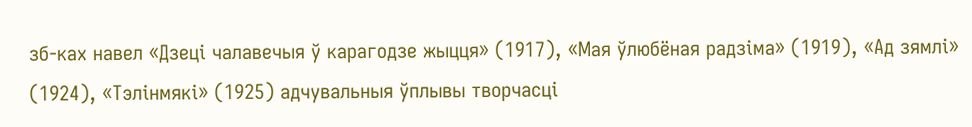зб-ках навел «Дзеці чалавечыя ў карагодзе жыцця» (1917), «Мая ўлюбёная радзіма» (1919), «Ад зямлі» (1924), «Тэлінмякі» (1925) адчувальныя ўплывы творчасці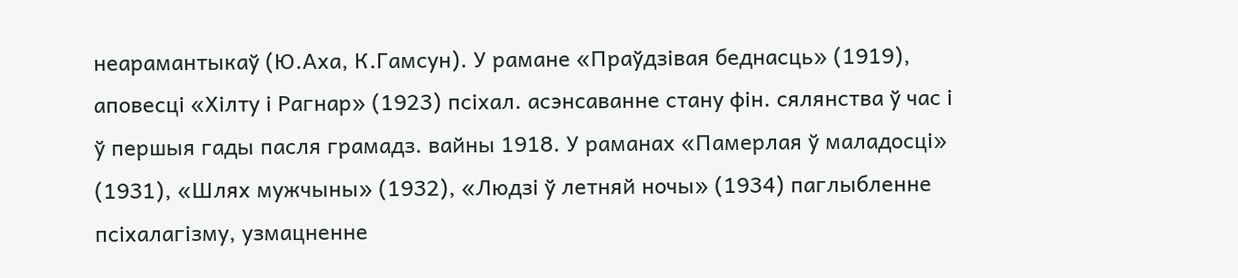неарамантыкаў (Ю.Аха, К.Гамсун). У рамане «Праўдзівая беднасць» (1919), аповесці «Хілту і Рагнар» (1923) псіхал. асэнсаванне стану фін. сялянства ў час і ў першыя гады пасля грамадз. вайны 1918. У раманах «Памерлая ў маладосці» (1931), «Шлях мужчыны» (1932), «Людзі ў летняй ночы» (1934) паглыбленне псіхалагізму, узмацненне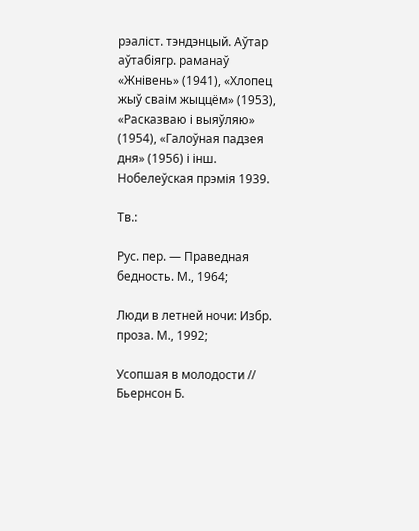рэаліст. тэндэнцый. Аўтар аўтабіягр. раманаў «Жнівень» (1941), «Хлопец жыў сваім жыццём» (1953), «Расказваю і выяўляю» (1954), «Галоўная падзея дня» (1956) і інш. Нобелеўская прэмія 1939.

Тв.:

Рус. пер. — Праведная бедность. М., 1964;

Люди в летней ночи: Избр. проза. М., 1992;

Усопшая в молодости // Бьернсон Б.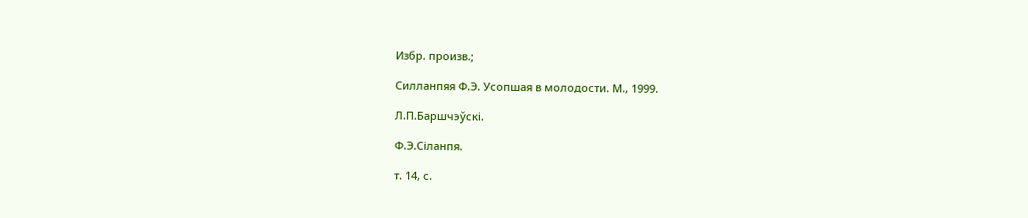Избр. произв.;

Силланпяя Ф.Э. Усопшая в молодости. М., 1999.

Л.П.Баршчэўскі.

Ф.Э.Сіланпя.

т. 14, с.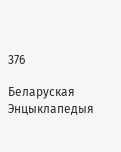376

Беларуская Энцыклапедыя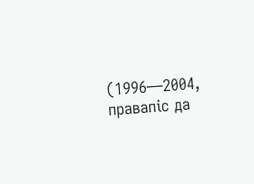(1996—2004, правапіс да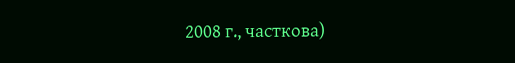2008 г., часткова)